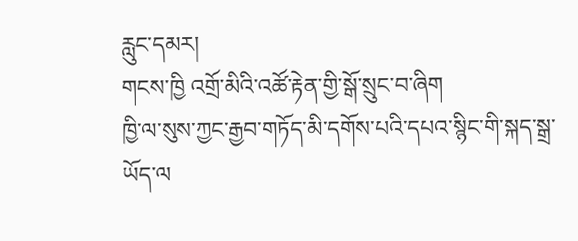རླུང་དམར།
གངས་ཁྱི འགྲོ་མིའི་འཚོ་རྟེན་གྱི་སྒོ་སྲུང་བ་ཞིག
ཁྱི་ལ་སུས་ཀྱང་རྒྱབ་གཏོད་མི་དགོས་པའི་དཔའ་སྙིང་གི་སྐད་སྒྲ་ཡོད་ལ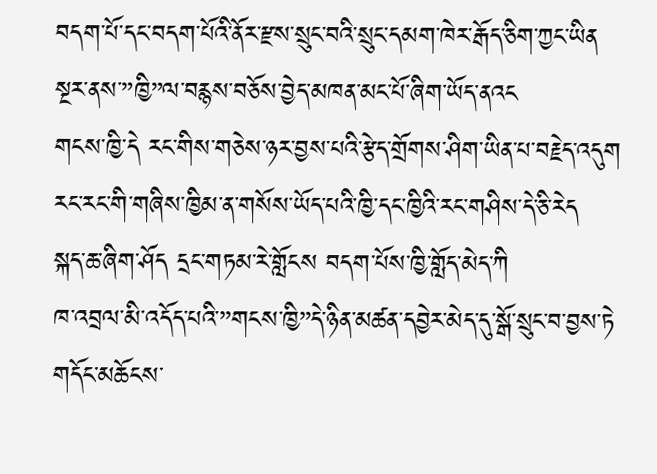བདག་པོ་དང་བདག་པོའི་ནོར་རྫས་སྲུང་བའི་སྲུང་དམག་ཁེར་རྒོད་ཅིག་ཀྱང་ཡིན
སྔར་ནས་”ཁྱི”ལ་བརྙས་བཅོས་བྱེད་མཁན་མང་པོ་ཞིག་ཡོད་ནའང
གངས་ཁྱི་དེ རང་གིས་གཅེས་ཉར་བྱས་པའི་རྩེད་གྲོགས་ཤིག་ཡིན་པ་བརྗེད་འདུག
རང་རང་གི་གཞིས་ཁྱིམ་ན་གསོས་ཡོད་པའི་ཁྱི་དང་ཁྱིའི་རང་གཤིས་དེ་ཅི་རེད
སྐད་ཆ་ཞིག་ཤོད དྲང་གཏམ་རེ་གློངས བདག་པོས་ཁྱི་གློད་མེད་ཀི
ཁ་འབྲལ་མི་འདོད་པའི་”གངས་ཁྱི”དེ་ཉིན་མཚན་དབྱེར་མེད་དུ་སྒོ་སྲུང་བ་བྱས་ཏེ
གདོང་མཆོངས་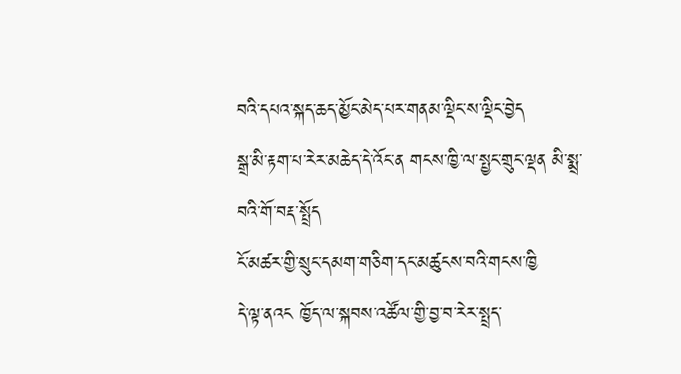བའི་དཔའ་སྐད་ཆད་མྱོང་མེད་པར་གནམ་ལྡིང་ས་ལྡིང་བྱེད
སྒྲ་མི་རྟག་པ་རེར་མཆེད་དེ་འོང་ན གངས་ཁྱི་ལ་སྤྱང་གྲུང་ལྡན མི་སྨྲ་བའི་གོ་བརྡ་སྤྲོད
ངོ་མཚར་གྱི་སྲུང་དམག་གཅིག་དང་མཚུངས་བའི་གངས་ཁྱི
དེ་ལྟ་ནའང ཁྱོད་ལ་སྐབས་འཚོལ་གྱི་བྱ་བ་རེར་སྤྲད་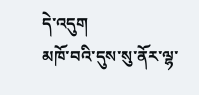དེ་འདུག
མཁོ་བའི་དུས་སུ་ནོར་ལྷ་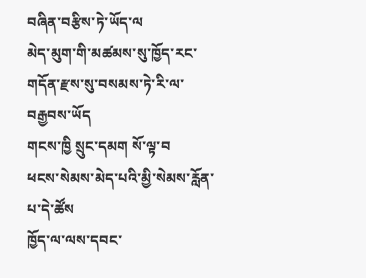བཞིན་བརྩིས་ཏེ་ཡོད་ལ
མེད་མུག་གི་མཚམས་སུ་ཁྱོད་རང་གདོན་རྫས་སུ་བསམས་ཏེ་རི་ལ་བརྒྱབས་ཡོད
གངས་ཁྱི སྲུང་དམག སོ་ལྟ་བ
ཕངས་སེམས་མེད་པའི་མྱི་སེམས་རློན་པ་དེ་ཚོས
ཁྱོད་ལ་ལས་དབང་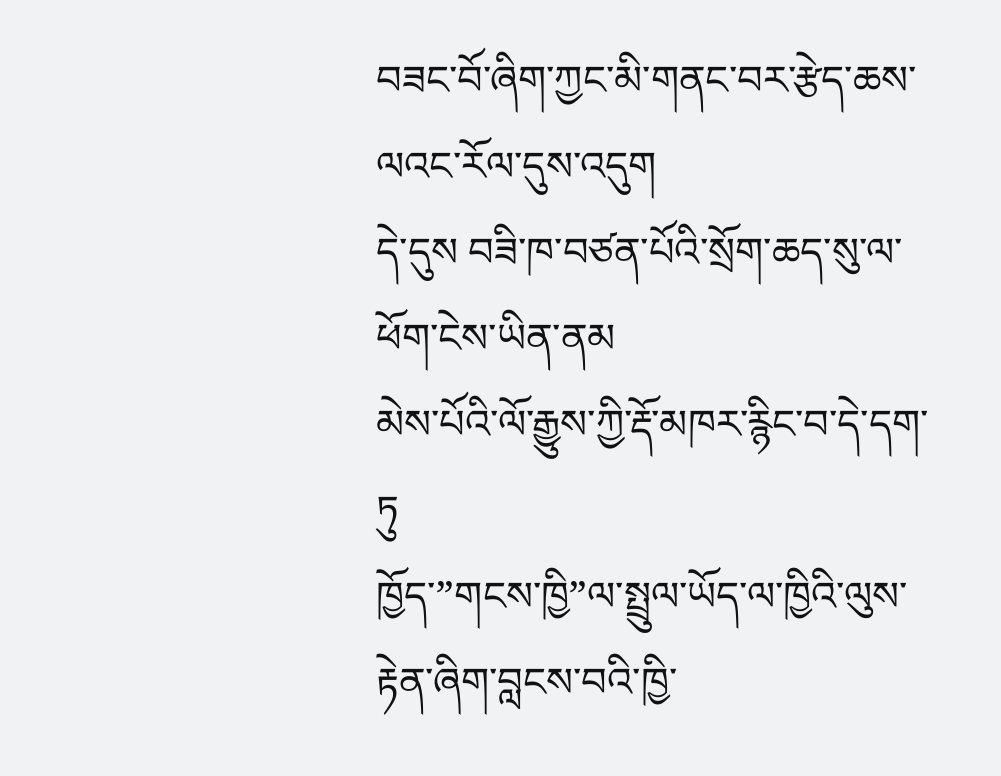བཟང་བོ་ཞིག་ཀྱང་མི་གནང་བར་རྩེད་ཆས་ལའང་རོལ་དུས་འདུག
དེ་དུས བཟི་ཁ་བཙན་པོའི་སྲོག་ཆད་སུ་ལ་ཕོག་ངེས་ཡིན་ནམ
མེས་པོའི་ལོ་རྒྱུས་ཀྱི་རྡོ་མཁར་རྙིང་བ་དེ་དག་ཏུ
ཁྱོད་”གངས་ཁྱི”ལ་སྤྲུལ་ཡོད་ལ་ཁྱིའི་ལུས་རྟེན་ཞིག་བླངས་བའི་ཁྱི་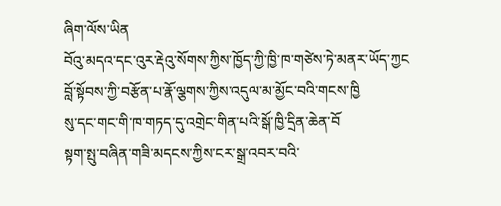ཞིག་ལོས་ཡིན
བོའུ་མདའ་དང་འུར་རྡེའུ་སོགས་ཀྱིས་ཁྱོད་ཀྱི་ཁྱི་ཁ་གཙེས་ཏེ་མནར་ཡོད་ཀྱང
བློ་སྟོབས་ཀྱི་བརྩོན་པ་རྣོ་ལྕགས་ཀྱིས་འདུལ་མ་མྱོང་བའི་གངས་ཁྱི
སུ་དང་གང་གི་ཁ་གཏད་དུ་འགྲེང་གིན་པའི་སྒོ་ཁྱི་དྲིན་ཆེན་བོ
སྟག་སྤུ་བཞིན་གཟི་མདངས་ཀྱིས་ངར་སྒྲ་འབར་བའི་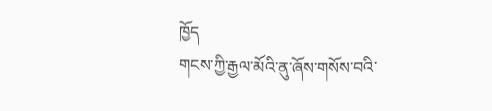ཁྱོད
གངས་ཀྱི་རྒྱལ་མོའི་ནུ་ཞོས་གསོས་བའི་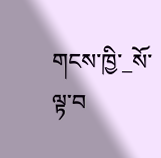གངས་ཁྱི་_སོ་ལྟ་བ